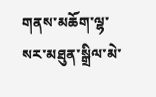གནས་མཆོག་ལྷ་སར་མཐུན་སྒྲིལ་མེ་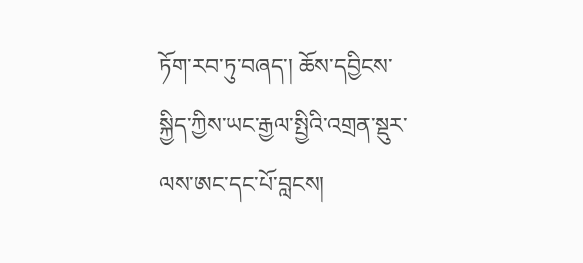ཏོག་རབ་ཏུ་བཞད་། ཆོས་དབྱིངས་སྐྱིད་ཀྱིས་ཡང་རྒྱལ་སྤྱིའི་འགྲན་སྡུར་ལས་ཨང་དང་པོ་བླངས།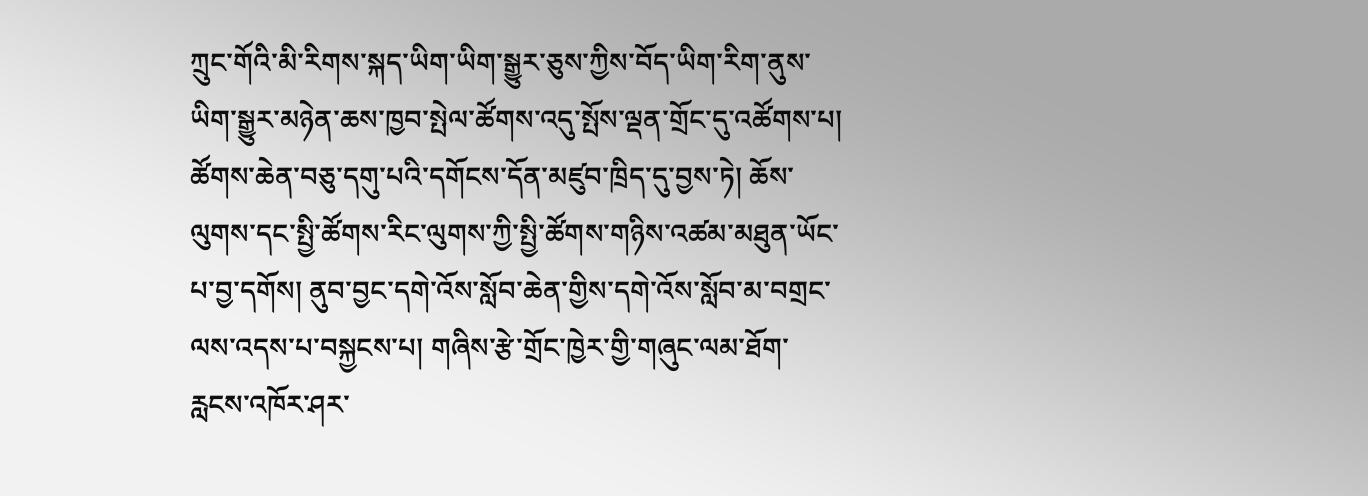ཀྲུང་གོའི་མི་རིགས་སྐད་ཡིག་ཡིག་སྒྱུར་ཅུས་ཀྱིས་བོད་ཡིག་རིག་ནུས་ཡིག་སྒྱུར་མཉེན་ཆས་ཁྱབ་སྤེལ་ཚོགས་འདུ་སྤོས་ལྡན་གྲོང་དུ་འཚོགས་པ། ཚོགས་ཆེན་བཅུ་དགུ་པའི་དགོངས་དོན་མཛུབ་ཁྲིད་དུ་བྱས་ཏེ། ཆོས་ལུགས་དང་སྤྱི་ཚོགས་རིང་ལུགས་ཀྱི་སྤྱི་ཚོགས་གཉིས་འཚམ་མཐུན་ཡོང་པ་བྱ་དགོས། ནུབ་བྱང་དགེ་འོས་སློབ་ཆེན་གྱིས་དགེ་འོས་སློབ་མ་བགྲང་ལས་འདས་པ་བསྐྱངས་པ། གཞིས་རྩེ་གྲོང་ཁྱེར་གྱི་གཞུང་ལམ་ཐོག་རླངས་འཁོར་ཤར་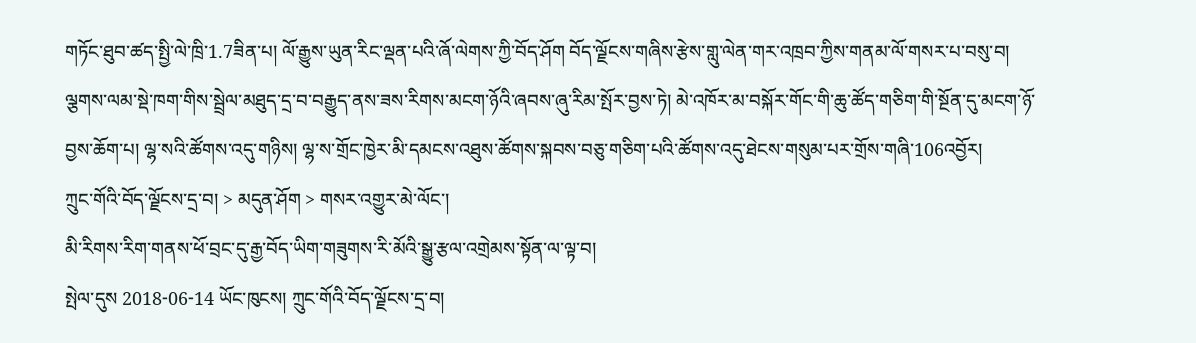གཏོང་ཐུབ་ཚད་སྤྱི་ལེ་ཁྲི་1.7ཟིན་པ། ལོ་རྒྱུས་ཡུན་རིང་ལྡན་པའི་ཞོ་ལེགས་ཀྱི་བོད་ཤོག བོད་ལྗོངས་གཞིས་རྩེས་གླུ་ལེན་གར་འཁྲབ་ཀྱིས་གནམ་ལོ་གསར་པ་བསུ་བ། ལྕགས་ལམ་སྡེ་ཁག་གིས་སྦྲེལ་མཐུད་དྲ་བ་བརྒྱུད་ནས་ཟས་རིགས་མངག་ཉོའི་ཞབས་ཞུ་རིམ་སྤོར་བྱས་ཏེ། མེ་འཁོར་མ་བསྐོར་གོང་གི་ཆུ་ཚོད་གཅིག་གི་སྔོན་དུ་མངག་ཉོ་བྱས་ཆོག་པ། ལྷ་སའི་ཚོགས་འདུ་གཉིས། ལྷ་ས་གྲོང་ཁྱེར་མི་དམངས་འཐུས་ཚོགས་སྐབས་བཅུ་གཅིག་པའི་ཚོགས་འདུ་ཐེངས་གསུམ་པར་གྲོས་གཞི་106འབྱོར།
ཀྲུང་གོའི་བོད་ལྗོངས་དྲ་བ། > མདུན་ཤོག > གསར་འགྱུར་མེ་ལོང་།
མི་རིགས་རིག་གནས་ཕོ་བྲང་དུ་རྒྱ་བོད་ཡིག་གཟུགས་རི་མོའི་སྒྱུ་རྩལ་འགྲེམས་སྟོན་ལ་ལྟ་བ།
སྤེལ་དུས 2018-06-14 ཡོང་ཁུངས། ཀྲུང་གོའི་བོད་ལྗོངས་དྲ་བ།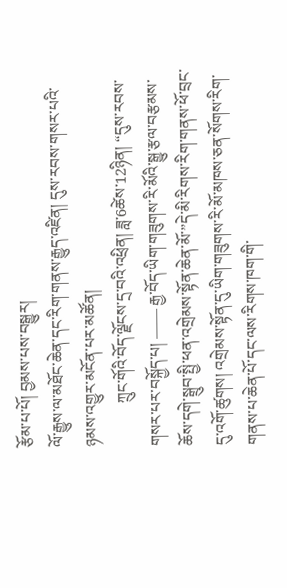རྩོམ་པ་པོ། བྱམས་པས་བསྒྱུར།
ལོ་རྒྱུས་ལ་མཐོང་ཆེན་དང་རིག་གནས་རྒྱུད་འཛིན། དུས་རབས་གསར་པའི་ཉམས་འགྱུར་མངོན་པར་མཚོན།
           ཀྲུང་གོའི་བོད་ལྗོངས་དྲ་བའི་འཕྲིན། ཟླ་6ཚེས་12ཉིན། “དུས་རབས་གསར་པར་བསྐྱོད་པ། —— རྒྱ་བོད་ཡིག་གཟུགས་རི་མོའི་སྒྱུ་རྩལ་བརྩམས་ཆོས་དགེ་སྒྲུབ་སྤྱི་ཕན་འགྲེམས་སྟོན་ཆེན་མོ་”དེ་མི་རིགས་རིག་གནས་ཕོ་བྲང་དུ་འགོ་ཚུགས། འགྲེམས་སྟོན་དུ་ཡིག་གཟུགས་རི་མོ་མཁས་ཅན་སོགས་རིག་གནས་པ་ཆེན་པོ་དང་ལས་རིགས་ཁག་གི་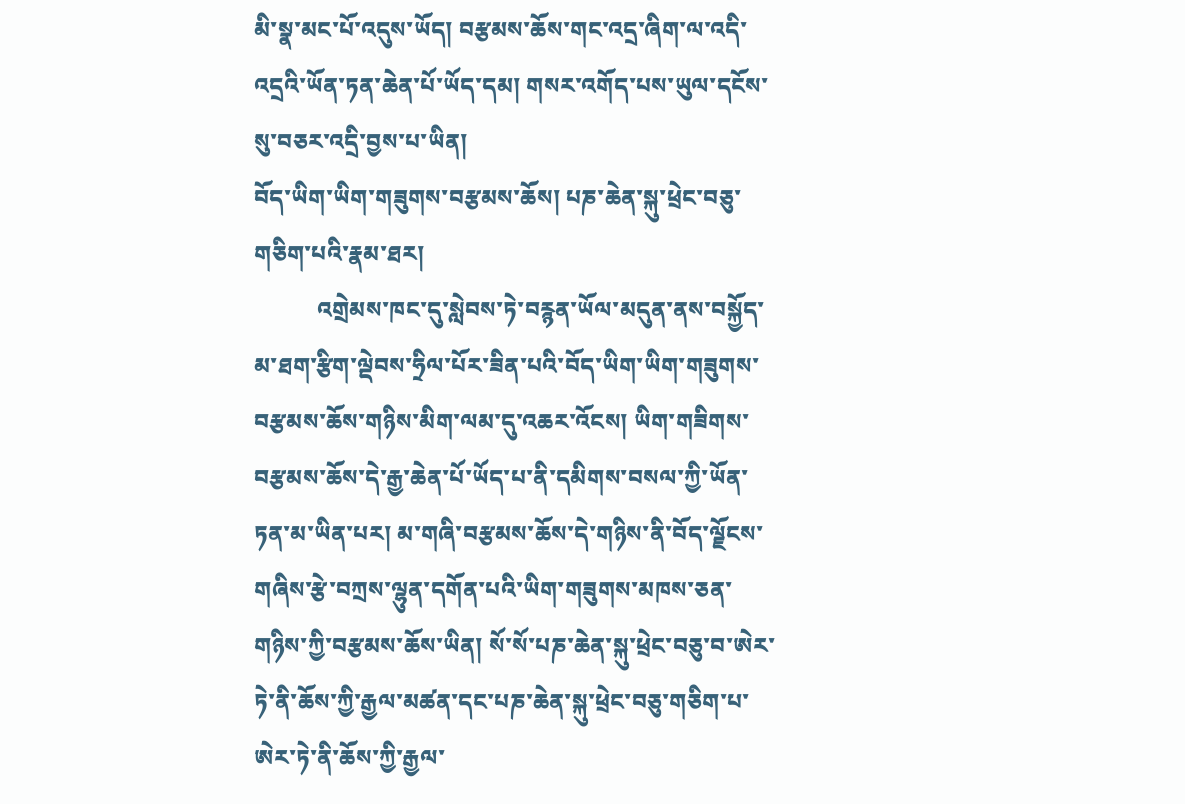མི་སྣ་མང་པོ་འདུས་ཡོད། བརྩམས་ཆོས་གང་འདྲ་ཞིག་ལ་འདི་འདྲའི་ཡོན་ཏན་ཆེན་པོ་ཡོད་དམ། གསར་འགོད་པས་ཡུལ་དངོས་སུ་བཅར་འདྲི་བྱས་པ་ཡིན།
བོད་ཡིག་ཡིག་གཟུགས་བརྩམས་ཆོས། པཎ་ཆེན་སྐུ་ཕྲེང་བཅུ་གཅིག་པའི་རྣམ་ཐར།
           འགྲེམས་ཁང་དུ་སླེབས་ཏེ་བརྙན་ཡོལ་མདུན་ནས་བསྐྱོད་མ་ཐག་རྩིག་ལྡེབས་ཧྲིལ་པོར་ཟིན་པའི་བོད་ཡིག་ཡིག་གཟུགས་བརྩམས་ཆོས་གཉིས་མིག་ལམ་དུ་འཆར་འོངས། ཡིག་གཟིགས་བརྩམས་ཆོས་དེ་རྒྱ་ཆེན་པོ་ཡོད་པ་ནི་དམིགས་བསལ་ཀྱི་ཡོན་ཏན་མ་ཡིན་པར། མ་གཞི་བརྩམས་ཆོས་དེ་གཉིས་ནི་བོད་ལྗོངས་གཞིས་རྩེ་བཀྲས་ལྷུན་དགོན་པའི་ཡིག་གཟུགས་མཁས་ཅན་གཉིས་ཀྱི་བརྩམས་ཆོས་ཡིན། སོ་སོ་པཎ་ཆེན་སྐུ་ཕྲེང་བཅུ་བ་ཨེར་ཏེ་ནི་ཆོས་ཀྱི་རྒྱལ་མཚན་དང་པཎ་ཆེན་སྐུ་ཕྲེང་བཅུ་གཅིག་པ་ཨེར་ཏེ་ནི་ཆོས་ཀྱི་རྒྱལ་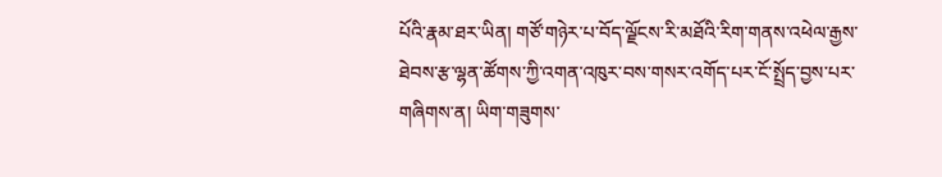པོའི་རྣམ་ཐར་ཡིན། གཙོ་གཉེར་པ་བོད་ལྗོངས་རི་མཐོའི་རིག་གནས་འཕེལ་རྒྱས་ཐེབས་རྩ་ལྷན་ཚོགས་ཀྱི་འགན་འཁུར་བས་གསར་འགོད་པར་ངོ་སྤྲོད་བྱས་པར་གཞིགས་ན། ཡིག་གཟུགས་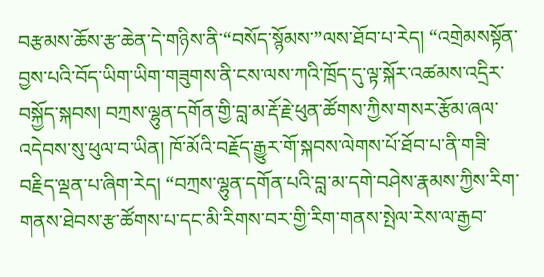བརྩམས་ཆོས་རྩ་ཆེན་དེ་གཉིས་ནི་“བསོད་སྙོམས་”ལས་ཐོབ་པ་རེད། “འགྲེམསསྟོན་བྱས་པའི་བོད་ཡིག་ཡིག་གཟུགས་ནི་ངས་ལས་ཀའི་ཁྲོད་དུ་ལྟ་སྐོར་འཚམས་འདྲིར་བསྐྱོད་སྐབས། བཀྲས་ལྷུན་དགོན་གྱི་བླ་མ་རྡོ་རྗེ་ཕུན་ཚོགས་ཀྱིས་གསར་རྩོམ་ཞལ་འདེབས་སུ་ཕུལ་བ་ཡིན། ཁོ་མོའི་བརྗོད་རྒྱུར་གོ་སྐབས་ལེགས་པོ་ཐོབ་པ་ནི་གཟི་བརྗིད་ལྡན་པ་ཞིག་རེད། “བཀྲས་ལྷུན་དགོན་པའི་བླ་མ་དགེ་བཤེས་རྣམས་ཀྱིས་རིག་གནས་ཐེབས་རྩ་ཚོགས་པ་དང་མི་རིགས་བར་གྱི་རིག་གནས་སྤེལ་རེས་ལ་རྒྱབ་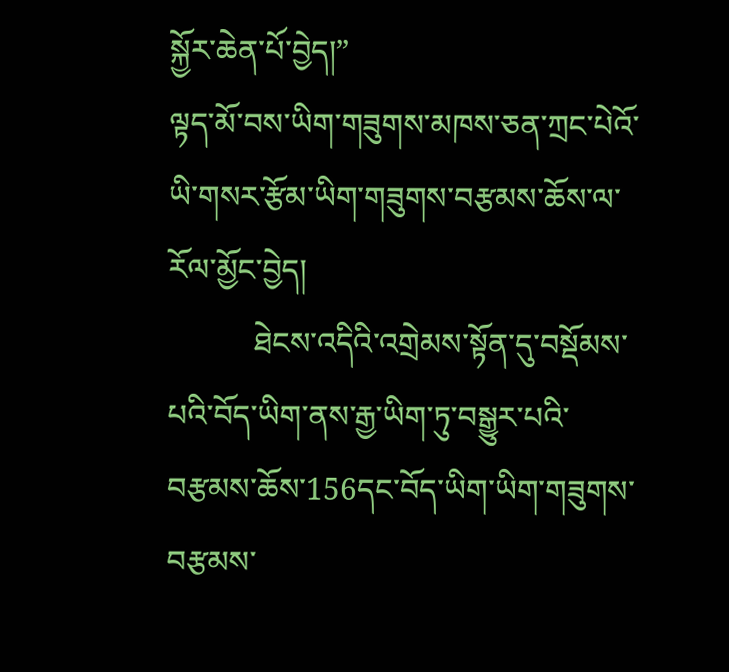སྐྱོར་ཆེན་པོ་བྱེད།”
ལྟད་མོ་བས་ཡིག་གཟུགས་མཁས་ཅན་ཀྲང་པེའོ་ཡི་གསར་རྩོམ་ཡིག་གཟུགས་བརྩམས་ཆོས་ལ་རོལ་མྱོང་བྱེད།
           ཐེངས་འདིའི་འགྲེམས་སྟོན་དུ་བསྡོམས་པའི་བོད་ཡིག་ནས་རྒྱ་ཡིག་ཏུ་བསྒྱུར་པའི་བརྩམས་ཆོས་156དང་བོད་ཡིག་ཡིག་གཟུགས་བརྩམས་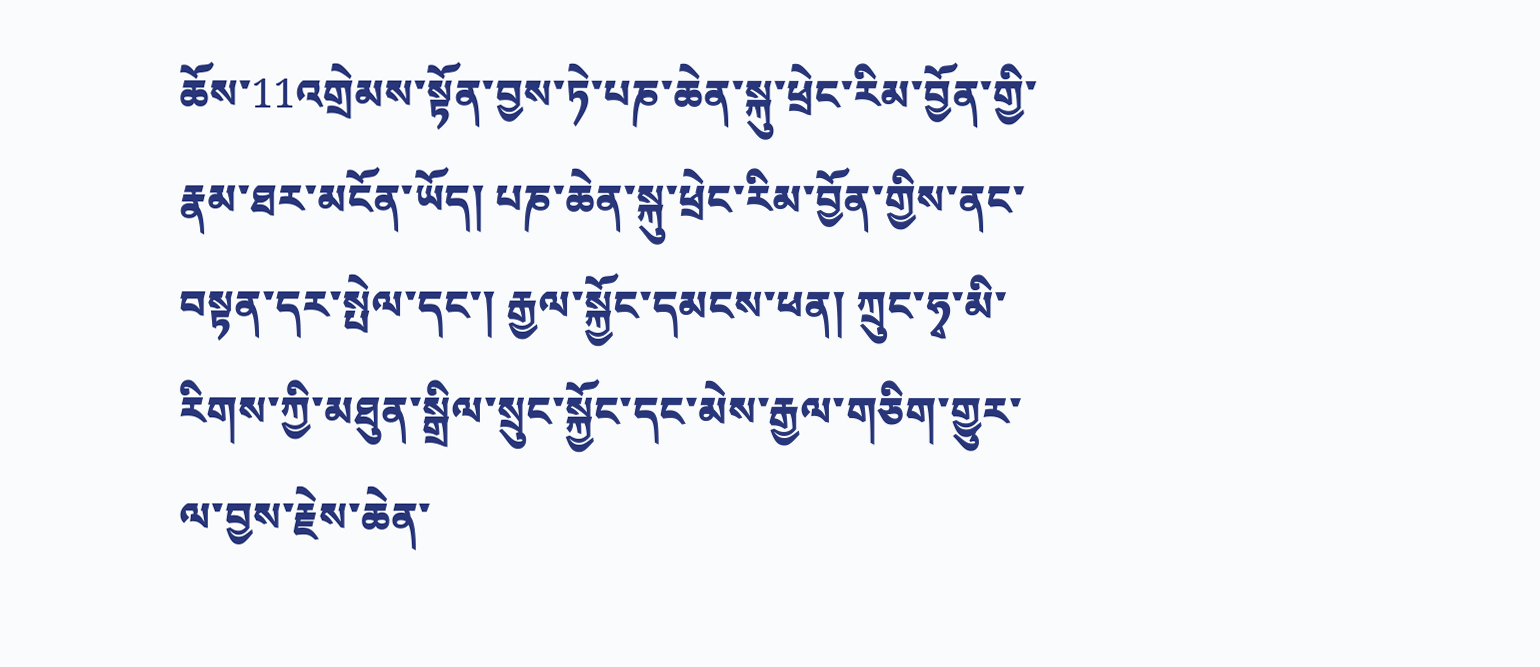ཆོས་11འགྲེམས་སྟོན་བྱས་ཏེ་པཎ་ཆེན་སྐུ་ཕྲེང་རིམ་བྱོན་གྱི་རྣམ་ཐར་མངོན་ཡོད། པཎ་ཆེན་སྐུ་ཕྲེང་རིམ་བྱོན་གྱིས་ནང་བསྟན་དར་སྤེལ་དང་། རྒྱལ་སྐྱོང་དམངས་ཕན། ཀྲུང་ཧྭ་མི་རིགས་ཀྱི་མཐུན་སྒྲིལ་སྲུང་སྐྱོང་དང་མེས་རྒྱལ་གཅིག་གྱུར་ལ་བྱས་རྗེས་ཆེན་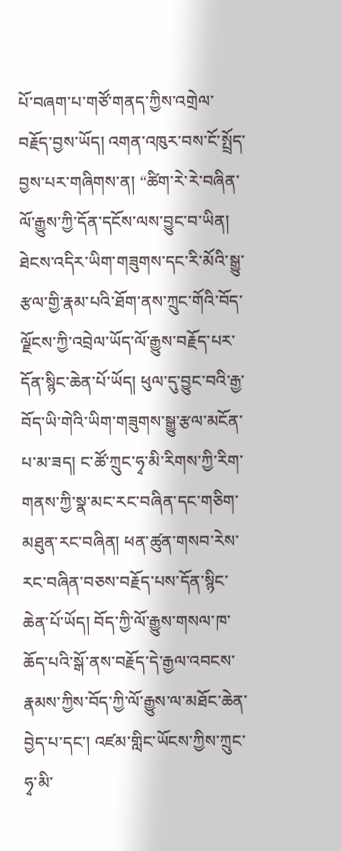པོ་བཞག་པ་གཙོ་གནད་ཀྱིས་འགྲེལ་བརྗོད་བྱས་ཡོད། འགན་འཁུར་བས་ངོ་སྤྲོད་བྱས་པར་གཞིགས་ན། “ཚིག་རེ་རེ་བཞིན་ལོ་རྒྱུས་ཀྱི་དོན་དངོས་ལས་བྱུང་བ་ཡིན། ཐེངས་འདིར་ཡིག་གཟུགས་དང་རི་མོའི་སྒྱུ་རྩལ་གྱི་རྣམ་པའི་ཐོག་ནས་ཀྲུང་གོའི་བོད་ལྗོངས་ཀྱི་འབྲེལ་ཡོད་ལོ་རྒྱུས་བརྗོད་པར་དོན་སྙིང་ཆེན་པོ་ཡོད། ཕུལ་དུ་བྱུང་བའི་རྒྱ་བོད་ཡི་གེའི་ཡིག་གཟུགས་སྒྱུ་རྩལ་མངོན་པ་མ་ཟད། ང་ཚོ་ཀྲུང་ཧྭ་མི་རིགས་ཀྱི་རིག་གནས་ཀྱི་སྣ་མང་རང་བཞིན་དང་གཅིག་མཐུན་རང་བཞིན། ཕན་ཚུན་གསབ་རེས་རང་བཞིན་བཅས་བརྗོད་པས་དོན་སྙིང་ཆེན་པོ་ཡོད། བོད་ཀྱི་ལོ་རྒྱུས་གསལ་ཁ་ཆོད་པའི་སྒོ་ནས་བརྗོད་དེ་རྒྱལ་འབངས་རྣམས་ཀྱིས་བོད་ཀྱི་ལོ་རྒྱུས་ལ་མཐོང་ཆེན་བྱེད་པ་དང་། འཛམ་གླིང་ཡོངས་ཀྱིས་ཀྲུང་ཧྭ་མི་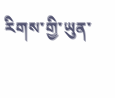རིགས་གྱི་ཡུན་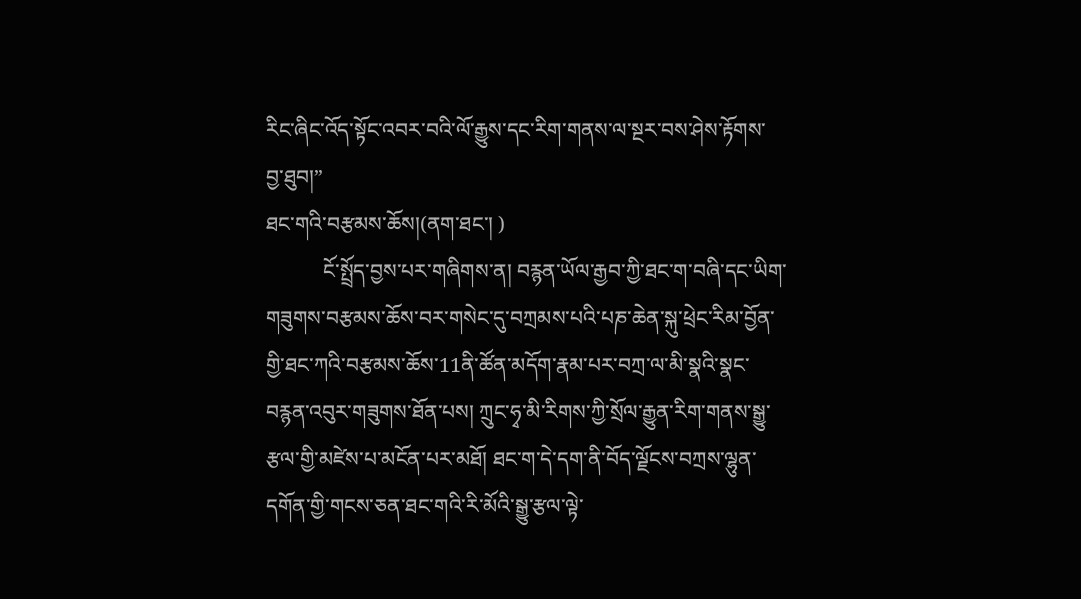རིང་ཞིང་འོད་སྟོང་འབར་བའི་ལོ་རྒྱུས་དང་རིག་གནས་ལ་སྔར་བས་ཤེས་རྟོགས་བྱ་ཐུབ།”
ཐང་གའི་བརྩམས་ཆོས།(ནག་ཐང་། )
           ངོ་སྤྲོད་བྱས་པར་གཞིགས་ན། བརྙན་ཡོལ་རྒྱབ་ཀྱི་ཐང་ག་བཞི་དང་ཡིག་གཟུགས་བརྩམས་ཆོས་བར་གསེང་དུ་བཀྲམས་པའི་པཎ་ཆེན་སྐུ་ཕྲེང་རིམ་བྱོན་གྱི་ཐང་ཀའི་བརྩམས་ཆོས་11ནི་ཚོན་མདོག་རྣམ་པར་བཀྲ་ལ་མི་སྣའི་སྣང་བརྙན་འབུར་གཟུགས་ཐོན་པས། ཀྲུང་ཧྭ་མི་རིགས་ཀྱི་སྲོལ་རྒྱུན་རིག་གནས་སྒྱུ་རྩལ་གྱི་མཛེས་པ་མངོན་པར་མཐོ། ཐང་ག་དེ་དག་ནི་བོད་ལྗོངས་བཀྲས་ལྷུན་དགོན་གྱི་གངས་ཅན་ཐང་གའི་རི་མོའི་སྒྱུ་རྩལ་ལྟེ་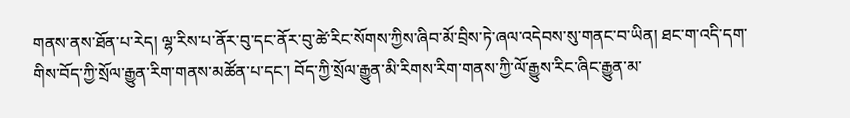གནས་ནས་ཐོན་པ་རེད། ལྷ་རིས་པ་ནོར་བུ་དང་ནོར་བུ་ཚེ་རིང་སོགས་ཀྱིས་ཞིབ་མོ་བྲིས་ཏེ་ཞལ་འདེབས་སུ་གནང་བ་ཡིན། ཐང་ག་འདི་དག་གིས་བོད་ཀྱི་སྲོལ་རྒྱུན་རིག་གནས་མཚོན་པ་དང་། བོད་ཀྱི་སྲོལ་རྒྱུན་མི་རིགས་རིག་གནས་ཀྱི་ལོ་རྒྱུས་རིང་ཞིང་རྒྱུན་མ་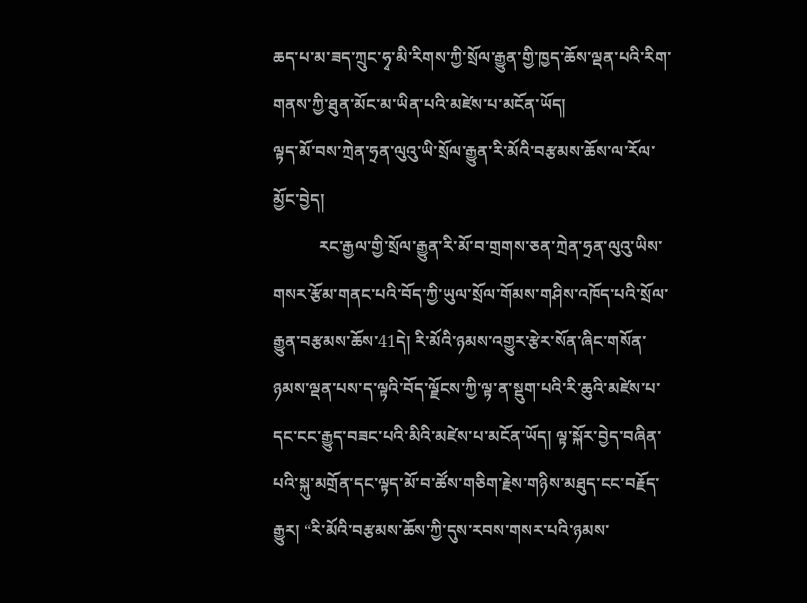ཆད་པ་མ་ཟད་ཀྲུང་ཧྭ་མི་རིགས་ཀྱི་སྲོལ་རྒྱུན་གྱི་ཁྱད་ཆོས་ལྡན་པའི་རིག་གནས་ཀྱི་ཐུན་མོང་མ་ཡིན་པའི་མཛེས་པ་མངོན་ཡོད།
ལྟད་མོ་བས་ཀྲེན་ཧྲན་ལུའུ་ཡི་སྲོལ་རྒྱུན་རི་མོའི་བརྩམས་ཆོས་ལ་རོལ་མྱོང་བྱེད།
           རང་རྒྱལ་གྱི་སྲོལ་རྒྱུན་རི་མོ་བ་གྲགས་ཅན་ཀྲེན་ཧྲན་ལུའུ་ཡིས་གསར་རྩོམ་གནང་པའི་བོད་ཀྱི་ཡུལ་སྲོལ་གོམས་གཤིས་འཁོད་པའི་སྲོལ་རྒྱུན་བརྩམས་ཆོས་41དེ། རི་མོའི་ཉམས་འགྱུར་རྩེར་སོན་ཞིང་གསོན་ཉམས་ལྡན་པས་ད་ལྟའི་བོད་ལྗོངས་ཀྱི་ལྟ་ན་སྡུག་པའི་རི་ཆུའི་མཛེས་པ་དང་ངང་རྒྱུད་བཟང་པའི་མིའི་མཛེས་པ་མངོན་ཡོད། ལྟ་སྐོར་བྱེད་བཞིན་པའི་སྐུ་མགྲོན་དང་ལྟད་མོ་བ་ཚོས་གཅིག་རྗེས་གཉིས་མཐུད་ངང་བརྗོད་རྒྱུར། “རི་མོའི་བརྩམས་ཆོས་ཀྱི་དུས་རབས་གསར་པའི་ཉམས་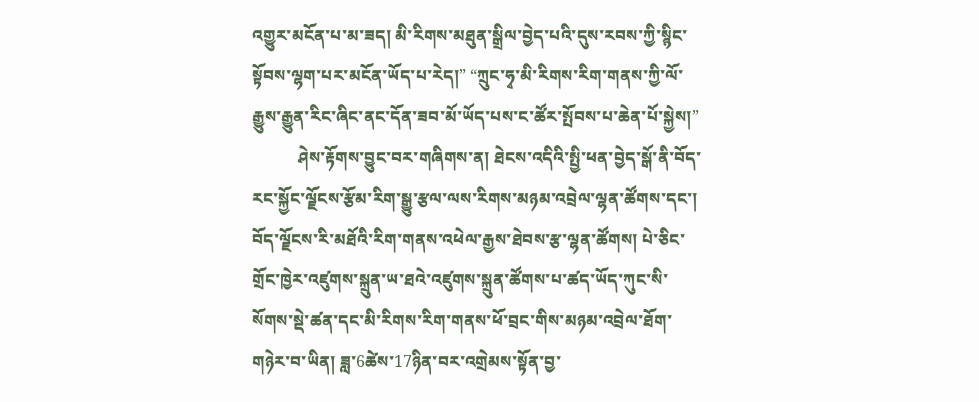འགྱུར་མངོན་པ་མ་ཟད། མི་རིགས་མཐུན་སྒྲིལ་བྱེད་པའི་དུས་རབས་ཀྱི་སྙིང་སྟོབས་ལྷག་པར་མངོན་ཡོད་པ་རེད།” “ཀྲུང་ཧྭ་མི་རིགས་རིག་གནས་ཀྱི་ལོ་རྒྱུས་རྒྱུན་རིང་ཞིང་ནང་དོན་ཟབ་མོ་ཡོད་པས་ང་ཚོར་སྤོབས་པ་ཆེན་པོ་སྐྱེས།”
           ཤེས་རྟོགས་བྱུང་བར་གཞིགས་ན། ཐེངས་འདིའི་སྤྱི་ཕན་བྱེད་སྒོ་ནི་བོད་རང་སྐྱོང་ལྗོངས་རྩོམ་རིག་སྒྱུ་རྩལ་ལས་རིགས་མཉམ་འབྲེལ་ལྷན་ཚོགས་དང་། བོད་ལྗོངས་རི་མཐོའི་རིག་གནས་འཕེལ་རྒྱས་ཐེབས་རྩ་ལྷན་ཚོགས། པེ་ཅིང་གྲོང་ཁྱེར་འཛུགས་སྐྲུན་ཡ་ཐའེ་འཛུགས་སྐྲུན་ཚོགས་པ་ཚད་ཡོད་ཀུང་སི་སོགས་སྡེ་ཚན་དང་མི་རིགས་རིག་གནས་ཕོ་བྲང་གིས་མཉམ་འབྲེལ་ཐོག་གཉེར་བ་ཡིན། ཟླ་6ཚེས་17ཉིན་བར་འགྲེམས་སྟོན་བྱ་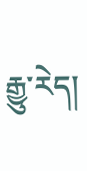རྒྱུ་རེད།